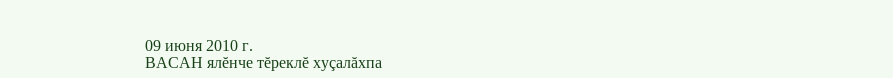09 июня 2010 г.
ВАСАН ялĕнче тĕреклĕ хуçалăхпа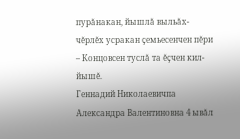пурăнакан, йышлă выльăх-чĕрлĕх усракан çемьесенчен пĕри – Концовсен туслă та ĕçчен кил-йышĕ.
Геннадий Николаевичпа Александра Валентиновна 4 ывăл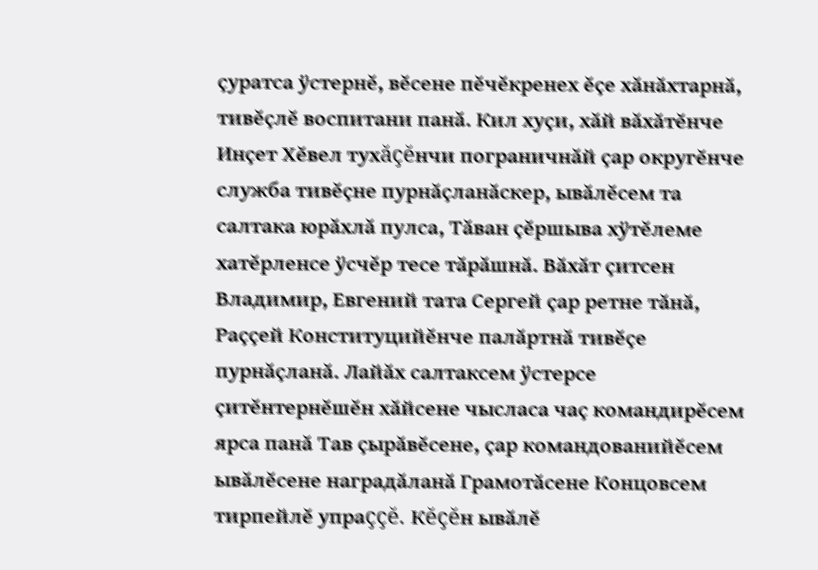çуратса ÿстернĕ, вĕсене пĕчĕкренех ĕçе хăнăхтарнă, тивĕçлĕ воспитани панă. Кил хуçи, хăй вăхăтĕнче Инçет Хĕвел тухăçĕнчи пограничнăй çар округĕнче служба тивĕçне пурнăçланăскер, ывăлĕсем та салтака юрăхлă пулса, Тăван çĕршыва хÿтĕлеме хатĕрленсе ÿсчĕр тесе тăрăшнă. Вăхăт çитсен Владимир, Евгений тата Сергей çар ретне тăнă, Раççей Конституцийĕнче палăртнă тивĕçе пурнăçланă. Лайăх салтаксем ÿстерсе çитĕнтернĕшĕн хăйсене чысласа чаç командирĕсем ярса панă Тав çырăвĕсене, çар командованийĕсем ывăлĕсене наградăланă Грамотăсене Концовсем тирпейлĕ упраççĕ. Кĕçĕн ывăлĕ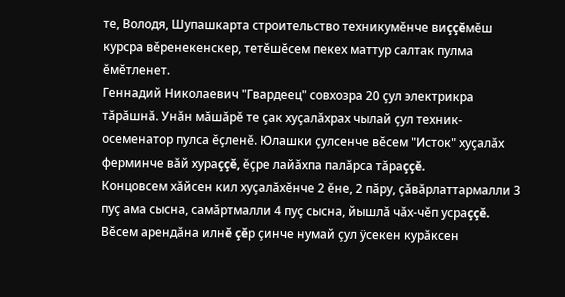те, Володя, Шупашкарта строительство техникумĕнче виççĕмĕш курсра вĕренекенскер, тетĕшĕсем пекех маттур салтак пулма ĕмĕтленет.
Геннадий Николаевич "Гвардеец" совхозра 20 çул электрикра тăрăшнă. Унăн мăшăрĕ те çак хуçалăхрах чылай çул техник-осеменатор пулса ĕçленĕ. Юлашки çулсенче вĕсем "Исток" хуçалăх ферминче вăй хураççĕ, ĕçре лайăхпа палăрса тăраççĕ.
Концовсем хăйсен кил хуçалăхĕнче 2 ĕне, 2 пăру, çăвăрлаттармалли 3 пуç ама сысна, самăртмалли 4 пуç сысна, йышлă чăх-чĕп усраççĕ. Вĕсем арендăна илнĕ çĕр çинче нумай çул ÿсекен курăксен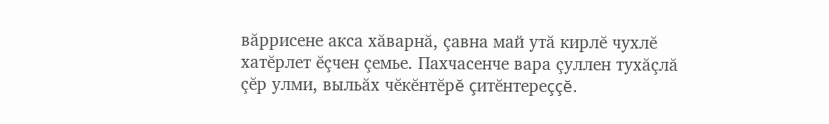вăррисене акса хăварнă, çавна май утă кирлĕ чухлĕ хатĕрлет ĕçчен çемье. Пахчасенче вара çуллен тухăçлă çĕр улми, выльăх чĕкĕнтĕрĕ çитĕнтереççĕ.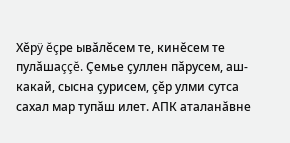Хĕрÿ ĕçре ывăлĕсем те, кинĕсем те пулăшаççĕ. Çемье çуллен пăрусем, аш-какай, сысна çурисем, çĕр улми сутса сахал мар тупăш илет. АПК аталанăвне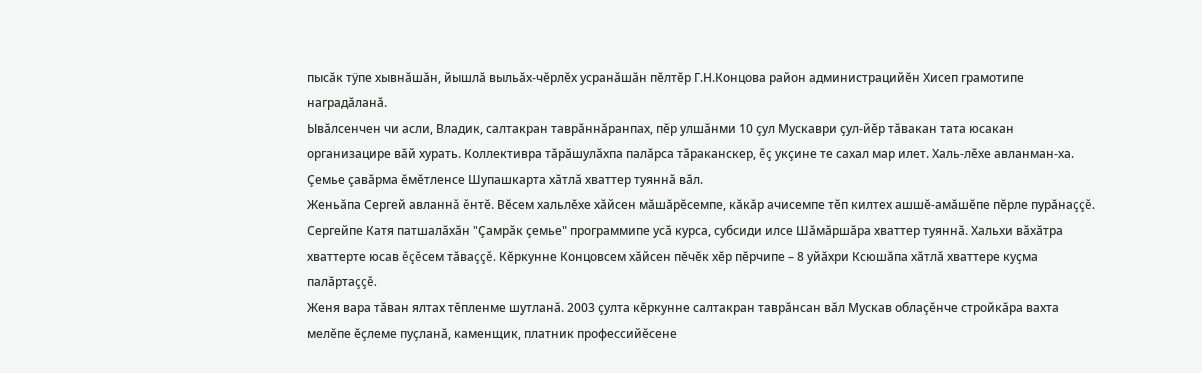пысăк тÿпе хывнăшăн, йышлă выльăх-чĕрлĕх усранăшăн пĕлтĕр Г.Н.Концова район администрацийĕн Хисеп грамотипе наградăланă.
Ывăлсенчен чи асли, Владик, салтакран таврăннăранпах, пĕр улшăнми 10 çул Мускаври çул-йĕр тăвакан тата юсакан организацире вăй хурать. Коллективра тăрăшулăхпа палăрса тăраканскер, ĕç укçине те сахал мар илет. Халь-лĕхе авланман-ха. Çемье çавăрма ĕмĕтленсе Шупашкарта хăтлă хваттер туяннă вăл.
Женьăпа Сергей авланнă ĕнтĕ. Вĕсем хальлĕхе хăйсен мăшăрĕсемпе, кăкăр ачисемпе тĕп килтех ашшĕ-амăшĕпе пĕрле пурăнаççĕ. Сергейпе Катя патшалăхăн "Çамрăк çемье" программипе усă курса, субсиди илсе Шăмăршăра хваттер туяннă. Хальхи вăхăтра хваттерте юсав ĕçĕсем тăваççĕ. Кĕркунне Концовсем хăйсен пĕчĕк хĕр пĕрчипе – 8 уйăхри Ксюшăпа хăтлă хваттере куçма палăртаççĕ.
Женя вара тăван ялтах тĕпленме шутланă. 2003 çулта кĕркунне салтакран таврăнсан вăл Мускав облаçĕнче стройкăра вахта мелĕпе ĕçлеме пуçланă, каменщик, платник профессийĕсене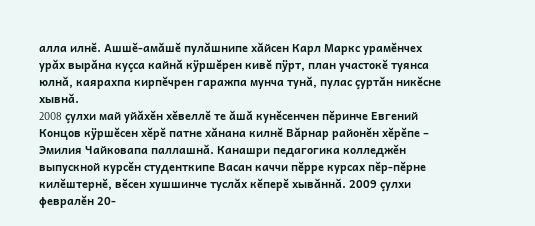алла илнĕ. Ашшĕ-амăшĕ пулăшнипе хăйсен Карл Маркс урамĕнчех урăх вырăна куçса кайнă кÿршĕрен кивĕ пÿрт, план участокĕ туянса юлнă, каярахпа кирпĕчрен гаражпа мунча тунă, пулас çуртăн никĕсне хывнă.
2008 çулхи май уйăхĕн хĕвеллĕ те ăшă кунĕсенчен пĕринче Евгений Концов кÿршĕсен хĕрĕ патне хăнана килнĕ Вăрнар районĕн хĕрĕпе – Эмилия Чайковапа паллашнă. Канашри педагогика колледжĕн выпускной курсĕн студенткипе Васан каччи пĕрре курсах пĕр-пĕрне килĕштернĕ, вĕсен хушшинче туслăх кĕперĕ хывăннă. 2009 çулхи февралĕн 20-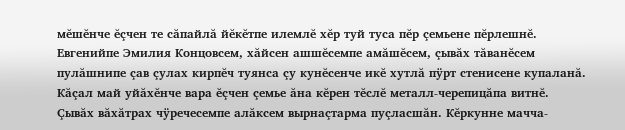мĕшĕнче ĕçчен те сăпайлă йĕкĕтпе илемлĕ хĕр туй туса пĕр çемьене пĕрлешнĕ.
Евгенийпе Эмилия Концовсем, хăйсен ашшĕсемпе амăшĕсем, çывăх тăванĕсем пулăшнипе çав çулах кирпĕч туянса çу кунĕсенче икĕ хутлă пÿрт стенисене купаланă. Кăçал май уйăхĕнче вара ĕçчен çемье ăна кĕрен тĕслĕ металл-черепицăпа витнĕ. Çывăх вăхăтрах чÿречесемпе алăксем вырнаçтарма пуçласшăн. Кĕркунне мачча-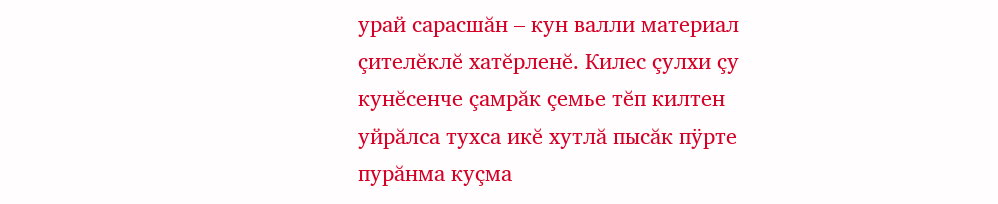урай сарасшăн – кун валли материал çителĕклĕ хатĕрленĕ. Килес çулхи çу кунĕсенче çамрăк çемье тĕп килтен уйрăлса тухса икĕ хутлă пысăк пÿрте пурăнма куçма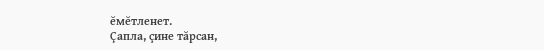ĕмĕтленет.
Çапла, çине тăрсан,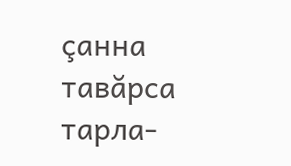çанна тавăрса тарла-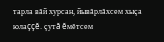тарла вăй хурсан, йывăрлăхсем хыçа юлаççĕ. çутă ĕмĕтсем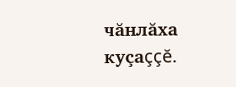чăнлăха куçаççĕ.